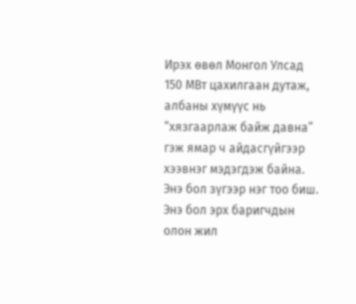Ирэх өвөл Монгол Улсад 150 МВт цахилгаан дутаж, албаны хүмүүс нь “хязгаарлаж байж давна” гэж ямар ч айдасгүйгээр хээвнэг мэдэгдэж байна. Энэ бол зүгээр нэг тоо биш. Энэ бол эрх баригчдын олон жил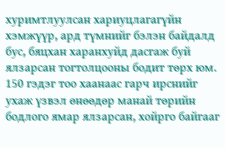хуримтлуулсан хариуцлагагүйн хэмжүүр, ард түмнийг бэлэн байдалд бус, бяцхан харанхуйд дасгаж буй ялзарсан тогтолцооны бодит төрх юм. 150 гэдэг тоо хаанаас гарч ирснийг ухаж үзвэл өнөөдөр манай төрийн бодлого ямар ялзарсан, хойрго байгааг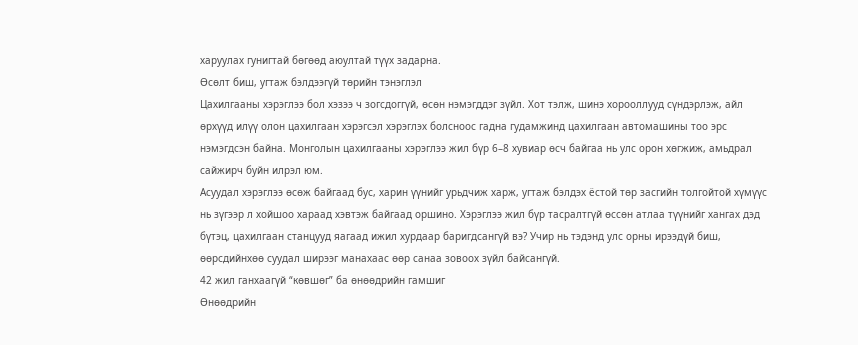харуулах гунигтай бөгөөд аюултай түүх задарна.
Өсөлт биш, угтаж бэлдээгүй төрийн тэнэглэл
Цахилгааны хэрэглээ бол хэзээ ч зогсдоггүй, өсөн нэмэгддэг зүйл. Хот тэлж, шинэ хорооллууд сүндэрлэж, айл өрхүүд илүү олон цахилгаан хэрэгсэл хэрэглэх болсноос гадна гудамжинд цахилгаан автомашины тоо эрс нэмэгдсэн байна. Монголын цахилгааны хэрэглээ жил бүр 6–8 хувиар өсч байгаа нь улс орон хөгжиж, амьдрал сайжирч буйн илрэл юм.
Асуудал хэрэглээ өсөж байгаад бус, харин үүнийг урьдчиж харж, угтаж бэлдэх ёстой төр засгийн толгойтой хүмүүс нь зүгээр л хойшоо хараад хэвтэж байгаад оршино. Хэрэглээ жил бүр тасралтгүй өссөн атлаа түүнийг хангах дэд бүтэц, цахилгаан станцууд яагаад ижил хурдаар баригдсангүй вэ? Учир нь тэдэнд улс орны ирээдүй биш, өөрсдийнхөө суудал ширээг манахаас өөр санаа зовоох зүйл байсангүй.
42 жил ганхаагүй “көвшөг” ба өнөөдрийн гамшиг
Өнөөдрийн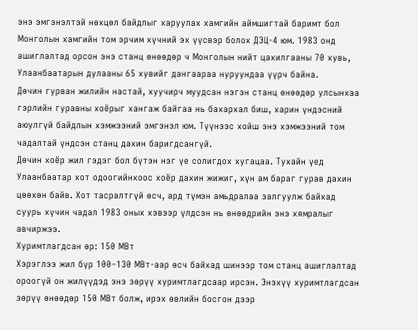энэ эмгэнэлтэй нөхцөл байдлыг харуулах хамгийн аймшигтай баримт бол Монголын хамгийн том эрчим хүчний эх үүсвэр болох ДЭЦ-4 юм. 1983 онд ашиглалтад орсон энэ станц өнөөдөр ч Монголын нийт цахилгааны 70 хувь, Улаанбаатарын дулааны 65 хувийг дангаараа нуруундаа үүрч байна.
Дөчин гурван жилийн настай, хуучирч муудсан нэгэн станц өнөөдөр улсынхаа гэрлийн гуравны хоёрыг хангаж байгаа нь бахархал биш, харин үндэсний аюулгүй байдлын хэмжээний эмгэнэл юм. Түүнээс хойш энэ хэмжээний том чадалтай үндсэн станц дахин баригдсангүй.
Дөчин хоёр жил гэдэг бол бүтэн нэг үе солигдох хугацаа. Тухайн үед Улаанбаатар хот одоогийнхоос хоёр дахин жижиг, хүн ам бараг гурав дахин цөөхөн байв. Хот тасралтгүй өсч, ард түмэн амьдралаа залгуулж байхад суурь хүчин чадал 1983 оных хэвээр үлдсэн нь өнөөдрийн энэ хямралыг авчиржээ.
Хуримтлагдсан өр: 150 МВт
Хэрэглээ жил бүр 100–130 МВт-аар өсч байхад шинээр том станц ашиглалтад ороогүй он жилүүдэд энэ зөрүү хуримтлагдсаар ирсэн. Энэхүү хуримтлагдсан зөрүү өнөөдөр 150 МВт болж, ирэх өвлийн босгон дээр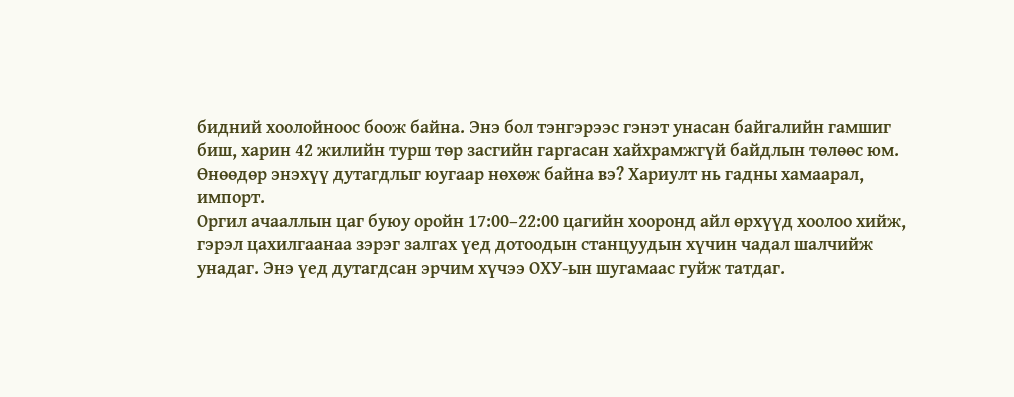бидний хоолойноос боож байна. Энэ бол тэнгэрээс гэнэт унасан байгалийн гамшиг биш, харин 42 жилийн турш төр засгийн гаргасан хайхрамжгүй байдлын төлөөс юм.
Өнөөдөр энэхүү дутагдлыг юугаар нөхөж байна вэ? Хариулт нь гадны хамаарал, импорт.
Оргил ачааллын цаг буюу оройн 17:00–22:00 цагийн хооронд айл өрхүүд хоолоо хийж, гэрэл цахилгаанаа зэрэг залгах үед дотоодын станцуудын хүчин чадал шалчийж унадаг. Энэ үед дутагдсан эрчим хүчээ ОХУ-ын шугамаас гуйж татдаг.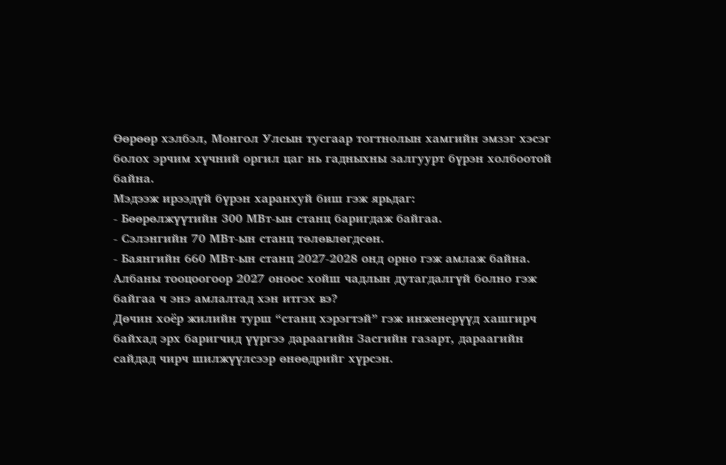Өөрөөр хэлбэл, Монгол Улсын тусгаар тогтнолын хамгийн эмзэг хэсэг болох эрчим хүчний оргил цаг нь гадныхны залгуурт бүрэн холбоотой байна.
Мэдээж ирээдүй бүрэн харанхуй биш гэж ярьдаг:
- Бөөрөлжүүтийн 300 МВт-ын станц баригдаж байгаа.
- Сэлэнгийн 70 МВт-ын станц төлөвлөгдсөн.
- Баянгийн 660 МВт-ын станц 2027-2028 онд орно гэж амлаж байна.
Албаны тооцоогоор 2027 оноос хойш чадлын дутагдалгүй болно гэж байгаа ч энэ амлалтад хэн итгэх вэ?
Дөчин хоёр жилийн турш “станц хэрэгтэй” гэж инженерүүд хашгирч байхад эрх баригчид үүргээ дараагийн Засгийн газарт, дараагийн сайдад чирч шилжүүлсээр өнөөдрийг хүрсэн.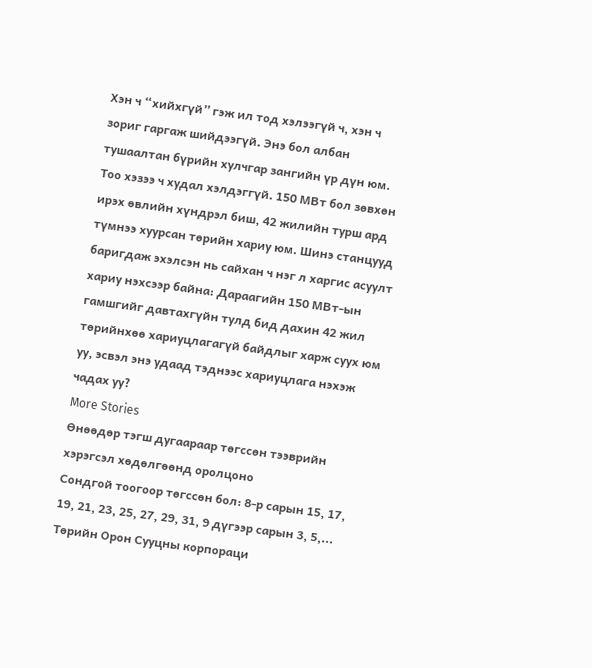Хэн ч “хийхгүй” гэж ил тод хэлээгүй ч, хэн ч зориг гаргаж шийдээгүй. Энэ бол албан тушаалтан бүрийн хулчгар зангийн үр дүн юм.
Тоо хэзээ ч худал хэлдэггүй. 150 МВт бол зөвхөн ирэх өвлийн хүндрэл биш, 42 жилийн турш ард түмнээ хуурсан төрийн хариу юм. Шинэ станцууд баригдаж эхэлсэн нь сайхан ч нэг л харгис асуулт хариу нэхсээр байна: Дараагийн 150 МВт-ын гамшгийг давтахгүйн тулд бид дахин 42 жил төрийнхөө хариуцлагагүй байдлыг харж суух юм уу, эсвэл энэ удаад тэднээс хариуцлага нэхэж чадах уу?
More Stories
Өнөөдөр тэгш дугаараар төгссөн тээврийн хэрэгсэл хөдөлгөөнд оролцоно
Сондгой тоогоор төгссөн бол: 8-р сарын 15, 17, 19, 21, 23, 25, 27, 29, 31, 9 дүгээр сарын 3, 5,...
Төрийн Орон Сууцны корпораци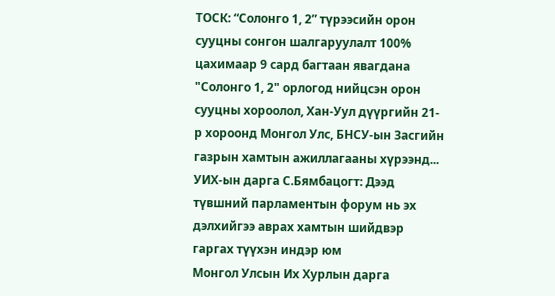ТОСК: “Солонго 1, 2” түрээсийн орон сууцны сонгон шалгаруулалт 100% цахимаар 9 сард багтаан явагдана
"Солонго 1, 2" орлогод нийцсэн орон сууцны хороолол, Хан-Уул дүүргийн 21-р хороонд Монгол Улс, БНСУ-ын Засгийн газрын хамтын ажиллагааны хүрээнд...
УИХ-ын дарга С.Бямбацогт: Дээд түвшний парламентын форум нь эх дэлхийгээ аврах хамтын шийдвэр гаргах түүхэн индэр юм
Монгол Улсын Их Хурлын дарга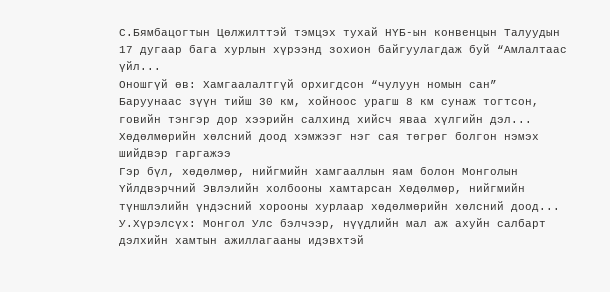С.Бямбацогтын Цөлжилттэй тэмцэх тухай НҮБ-ын конвенцын Талуудын 17 дугаар бага хурлын хүрээнд зохион байгуулагдаж буй “Амлалтаас үйл...
Оношгүй өв: Хамгаалалтгүй орхигдсон “чулуун номын сан”
Баруунаас зүүн тийш 30 км, хойноос урагш 8 км сунаж тогтсон, говийн тэнгэр дор хээрийн салхинд хийсч яваа хүлгийн дэл...
Хөдөлмөрийн хөлсний доод хэмжээг нэг сая төгрөг болгон нэмэх шийдвэр гаргажээ
Гэр бүл, хөдөлмөр, нийгмийн хамгааллын яам болон Монголын Үйлдвэрчний Эвлэлийн холбооны хамтарсан Хөдөлмөр, нийгмийн түншлэлийн үндэсний хорооны хурлаар хөдөлмөрийн хөлсний доод...
У.Хүрэлсүх: Монгол Улс бэлчээр, нүүдлийн мал аж ахуйн салбарт дэлхийн хамтын ажиллагааны идэвхтэй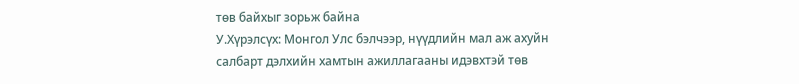төв байхыг зорьж байна
У.Хүрэлсүх: Монгол Улс бэлчээр, нүүдлийн мал аж ахуйн салбарт дэлхийн хамтын ажиллагааны идэвхтэй төв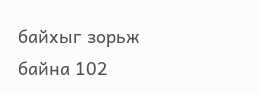байхыг зорьж байна 102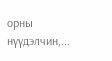орны нүүдэлчин,...